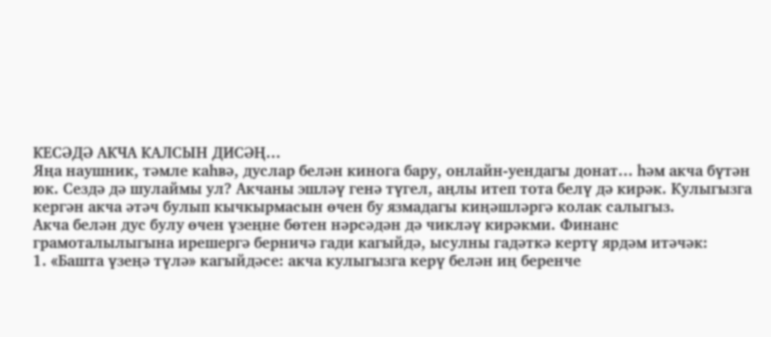КЕСӘДӘ АКЧА КАЛСЫН ДИСӘҢ...
Яңа наушник, тәмле каһвә, дуслар белән кинога бару, онлайн-уендагы донат… һәм акча бүтән юк. Сездә дә шулаймы ул? Акчаны эшләү генә түгел, аңлы итеп тота белү дә кирәк. Кулыгызга кергән акча әтәч булып кычкырмасын өчен бу язмадагы киңәшләргә колак салыгыз.
Акча белән дус булу өчен үзеңне бөтен нәрсәдән дә чикләү кирәкми. Финанс грамоталылыгына ирешергә берничә гади кагыйдә, ысулны гадәткә кертү ярдәм итәчәк:
1. «Башта үзеңә түлә» кагыйдәсе: акча кулыгызга керү белән иң беренче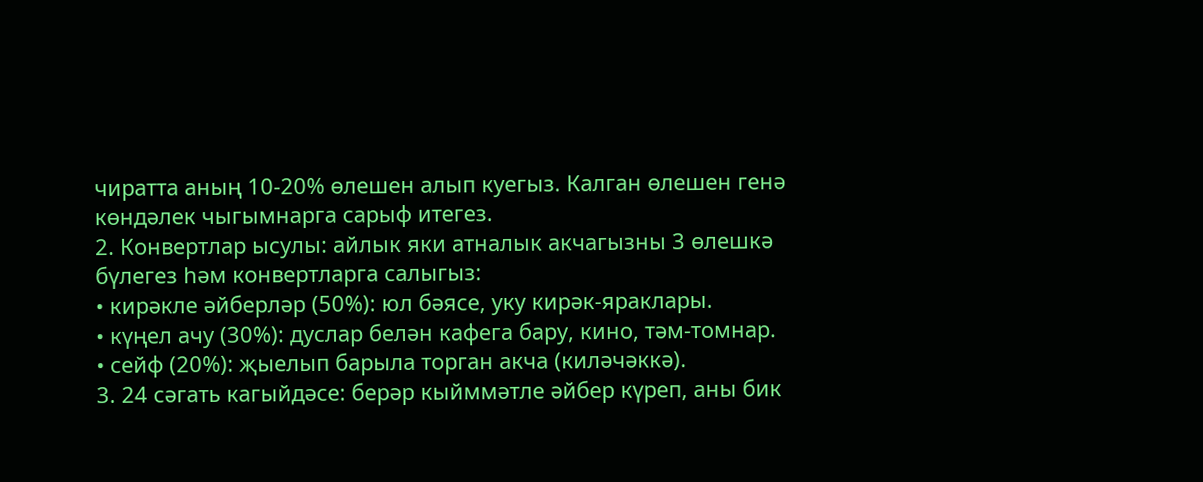чиратта аның 10-20% өлешен алып куегыз. Калган өлешен генә көндәлек чыгымнарга сарыф итегез.
2. Конвертлар ысулы: айлык яки атналык акчагызны 3 өлешкә бүлегез һәм конвертларга салыгыз:
• кирәкле әйберләр (50%): юл бәясе, уку кирәк-яраклары.
• күңел ачу (30%): дуслар белән кафега бару, кино, тәм-томнар.
• сейф (20%): җыелып барыла торган акча (киләчәккә).
3. 24 сәгать кагыйдәсе: берәр кыйммәтле әйбер күреп, аны бик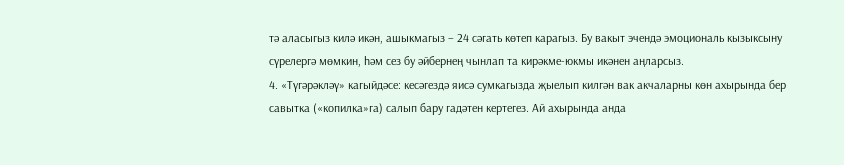тә аласыгыз килә икән, ашыкмагыз – 24 сәгать көтеп карагыз. Бу вакыт эчендә эмоциональ кызыксыну сүрелергә мөмкин, һәм сез бу әйбернең чынлап та кирәкме-юкмы икәнен аңларсыз.
4. «Түгәрәкләү» кагыйдәсе: кесәгездә яисә сумкагызда җыелып килгән вак акчаларны көн ахырында бер савытка («копилка»га) салып бару гадәтен кертегез. Ай ахырында анда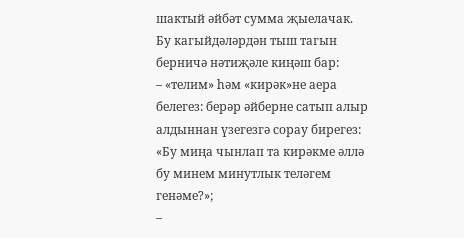шактый әйбәт сумма җыелачак.
Бу кагыйдәләрдән тыш тагын берничә нәтиҗәле киңәш бар:
– «телим» һәм «кирәк»не аера белегез: берәр әйберне сатып алыр алдыннан үзегезгә сорау бирегез: «Бу миңа чынлап та кирәкме әллә бу минем минутлык теләгем генәме?»;
–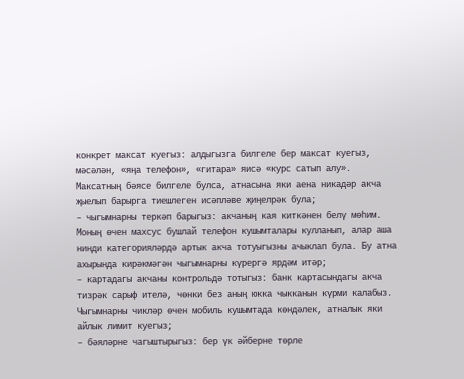конкрет максат куегыз: алдыгызга билгеле бер максат куегыз, мәсәлән, «яңа телефон», «гитара» яисә «курс сатып алу». Максатның бәясе билгеле булса, атнасына яки аена никадәр акча җыелып барырга тиешлеген исәпләве җиңелрәк була;
– чыгымнарны теркәп барыгыз: акчаның кая киткәнен белү мөһим. Моның өчен махсус бушлай телефон кушымталары кулланып, алар аша нинди категорияләрдә артык акча тотуыгызны ачыклап була. Бу атна ахырында кирәкмәгән чыгымнарны күрергә ярдәм итәр;
– картадагы акчаны контрольдә тотыгыз: банк картасындагы акча тизрәк сарыф ителә, чөнки без аның юкка чыкканын күрми калабыз. Чыгымнарны чикләр өчен мобиль кушымтада көндәлек, атналык яки айлык лимит куегыз;
– бәяләрне чагыштырыгыз: бер үк әйберне төрле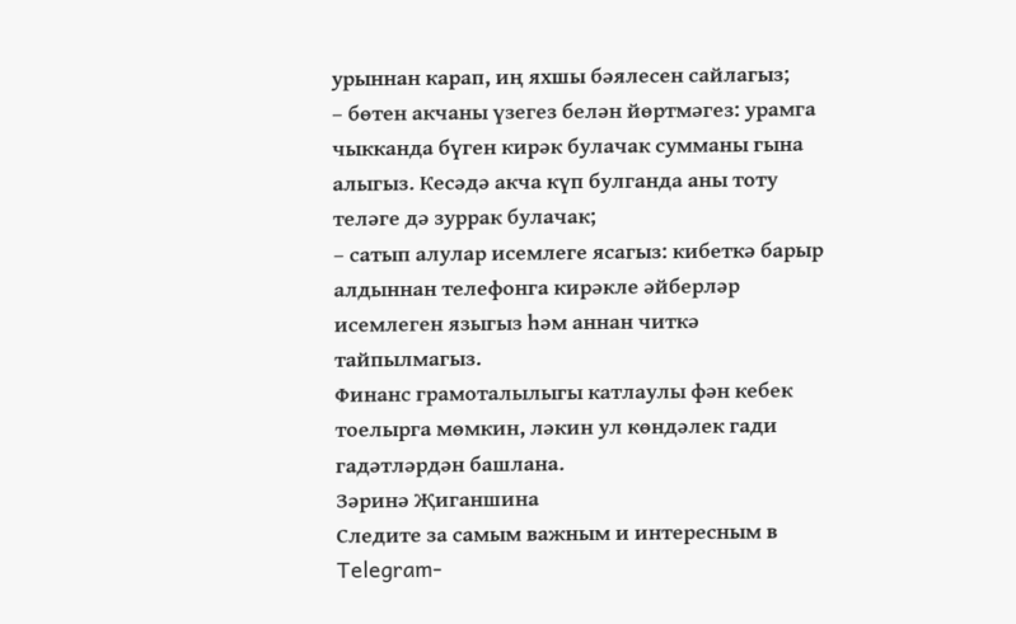урыннан карап, иң яхшы бәялесен сайлагыз;
– бөтен акчаны үзегез белән йөртмәгез: урамга чыкканда бүген кирәк булачак сумманы гына алыгыз. Кесәдә акча күп булганда аны тоту теләге дә зуррак булачак;
– сатып алулар исемлеге ясагыз: кибеткә барыр алдыннан телефонга кирәкле әйберләр исемлеген языгыз һәм аннан читкә тайпылмагыз.
Финанс грамоталылыгы катлаулы фән кебек тоелырга мөмкин, ләкин ул көндәлек гади гадәтләрдән башлана.
Зәринә Җиганшина
Следите за самым важным и интересным в Telegram-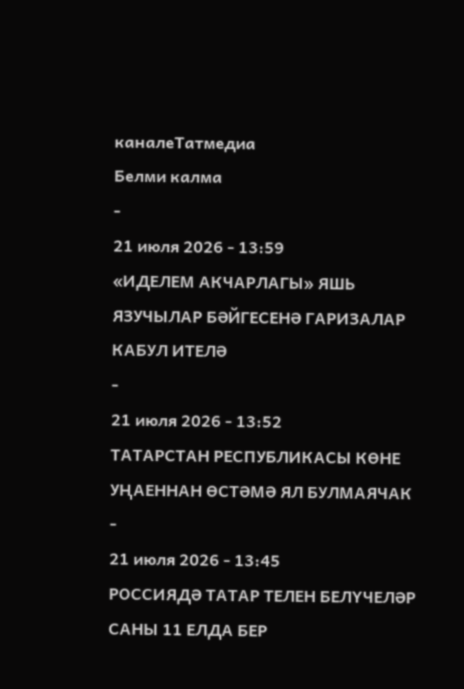каналеТатмедиа
Белми калма
-
21 июля 2026 - 13:59
«ИДЕЛЕМ АКЧАРЛАГЫ» ЯШЬ ЯЗУЧЫЛАР БӘЙГЕСЕНӘ ГАРИЗАЛАР КАБУЛ ИТЕЛӘ
-
21 июля 2026 - 13:52
ТАТАРСТАН РЕСПУБЛИКАСЫ КӨНЕ УҢАЕННАН ӨСТӘМӘ ЯЛ БУЛМАЯЧАК
-
21 июля 2026 - 13:45
РОССИЯДӘ ТАТАР ТЕЛЕН БЕЛҮЧЕЛӘР САНЫ 11 ЕЛДА БЕР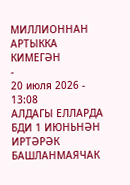МИЛЛИОННАН АРТЫККА КИМЕГӘН
-
20 июля 2026 - 13:08
АЛДАГЫ ЕЛЛАРДА БДИ 1 ИЮНЬНӘН ИРТӘРӘК БАШЛАНМАЯЧАК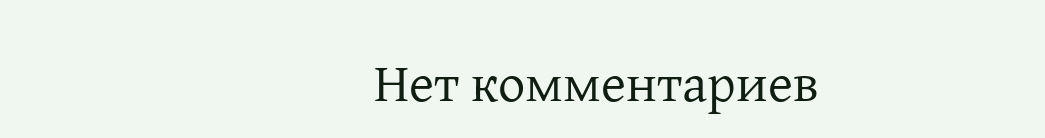Нет комментариев